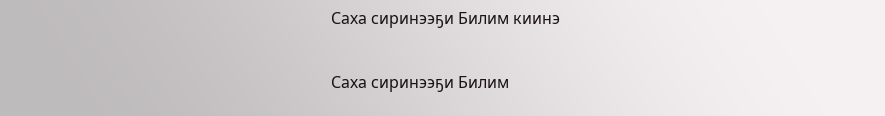Саха сиринээҕи Билим киинэ

Саха сиринээҕи Билим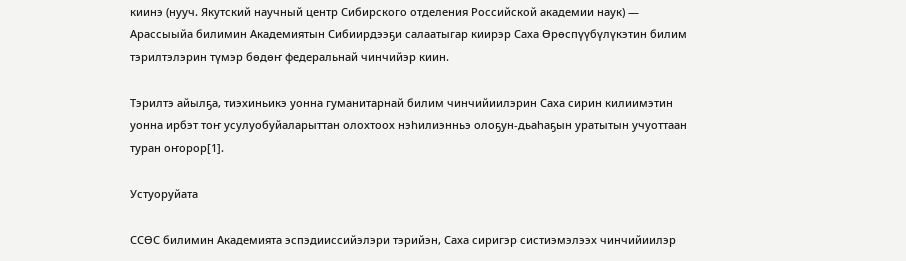киинэ (нууч. Якутский научный центр Сибирского отделения Российской академии наук) — Арассыыйа билимин Академиятын Сибиирдээҕи салаатыгар киирэр Саха Өрөспүүбүлүкэтин билим тэрилтэлэрин түмэр бөдөҥ федеральнай чинчийэр киин.

Тэрилтэ айылҕа, тиэхиньикэ уонна гуманитарнай билим чинчийиилэрин Саха сирин килиимэтин уонна ирбэт тоҥ усулуобуйаларыттан олохтоох нэһилиэнньэ олоҕун-дьаһаҕын уратытын учуоттаан туран оҥорор[1].

Устуоруйата

ССӨС билимин Академията эспэдииссийэлэри тэрийэн, Саха сиригэр систиэмэлээх чинчийиилэр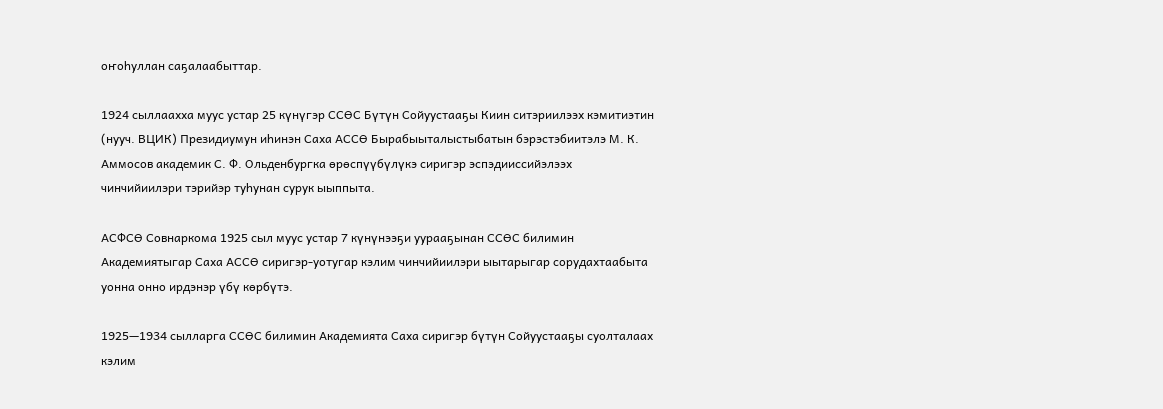оҥоһуллан саҕалаабыттар.

1924 сыллаахха муус устар 25 күнүгэр ССӨС Бүтүн Сойуустааҕы Киин ситэриилээх кэмитиэтин (нууч. ВЦИК) Президиумун иһинэн Саха АССӨ Бырабыыталыстыбатын бэрэстэбиитэлэ М. К. Аммосов академик С. Ф. Ольденбургка өрөспүүбүлүкэ сиригэр эспэдииссийэлээх чинчийиилэри тэрийэр туһунан сурук ыыппыта.

АСФСӨ Совнаркома 1925 сыл муус устар 7 күнүнээҕи уурааҕынан ССӨС билимин Академиятыгар Саха АССӨ сиригэр-уотугар кэлим чинчийиилэри ыытарыгар сорудахтаабыта уонна онно ирдэнэр үбү көрбүтэ.

1925—1934 сылларга ССӨС билимин Академията Саха сиригэр бүтүн Сойуустааҕы суолталаах кэлим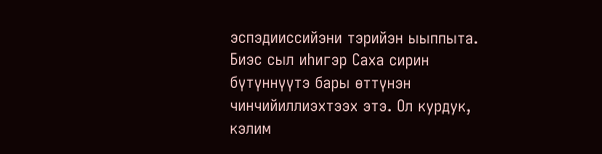эспэдииссийэни тэрийэн ыыппыта. Биэс сыл иһигэр Саха сирин бүтүннүүтэ бары өттүнэн чинчийиллиэхтээх этэ. Ол курдук, кэлим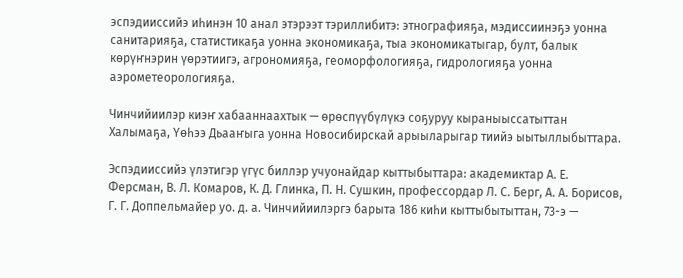эспэдииссийэ иһинэн 10 анал этэрээт тэриллибитэ: этнографияҕа, мэдиссиинэҕэ уонна санитарияҕа, статистикаҕа уонна экономикаҕа, тыа экономикатыгар, булт, балык көрүҥнэрин үөрэтиигэ, агрономияҕа, геоморфологияҕа, гидрологияҕа уонна аэрометеорологияҕа.

Чинчийиилэр киэҥ хабааннаахтык — өрөспүүбүлүкэ соҕуруу кыраныыссатыттан Халымаҕа, Үөһээ Дьааҥыга уонна Новосибирскай арыыларыгар тиийэ ыытыллыбыттара.

Эспэдииссийэ үлэтигэр үгүс биллэр учуонайдар кыттыбыттара: академиктар А. Е. Ферсман, В. Л. Комаров, К. Д. Глинка, П. Н. Сушкин, профессордар Л. С. Берг, А. А. Борисов, Г. Г. Доппельмайер уо. д. а. Чинчийиилэргэ барыта 186 киһи кыттыбытыттан, 73-э —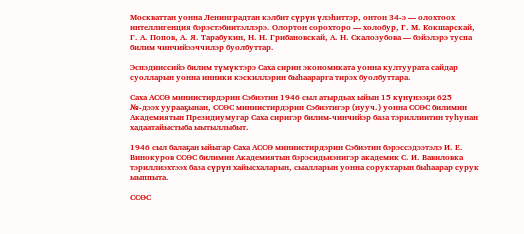Москваттан уонна Ленинградтан кэлбит сүрүн үлэһиттэр, онтон 34-э — олохтоох интеллигенция бэрэстэбиитэллэрэ. Олортон сорохторо — холобур, Г. М. Кокшарскай, Г. А. Попов, А. Я. Тарабукин, Н. Н. Грибановскай, А. Н. Скалозубова — бэйэлэрэ туспа билим чинчийээччилэр буолбуттар.

Эспэдииссийэ билим түмүктэрэ Саха сирин экономиката уонна култуурата сайдар суолларын уонна инники кэскиллэрин быһаарарга тирэх буолбуттара.

Саха АССӨ миниистирдэрин Сэбиэтин 1946 сыл атырдьах ыйын 15 күнүнээҕи 625 №-дээх уурааҕынан, ССӨС миниистирдэрин Сэбиэтигэр (нууч.) уонна ССӨС билимин Академиятын Президиумугар Саха сиригэр билим-чинчийэр база тэриллиитин туһунан хадаатайыстыба ыытыллыбыт.

1946 сыл балаҕан ыйыгар Саха АССӨ миниистирдэрин Сэбиэтин бэрэссэдээтэлэ И. Е. Винокуров ССӨС билимин Академиятын бэрэсидьиэнигэр академик С. И. Вавиловка тэриллиэхтээх база сүрүн хайысхаларын, сыалларын уонна соруктарын быһаарар сурук ыыппыта.

ССӨС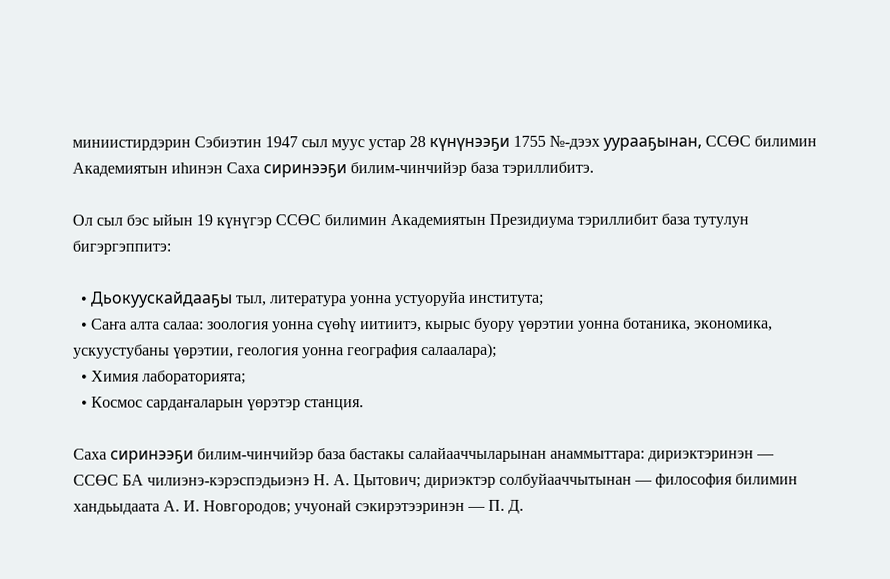миниистирдэрин Сэбиэтин 1947 сыл муус устар 28 күнүнээҕи 1755 №-дээх уурааҕынан, ССӨС билимин Академиятын иһинэн Саха сиринээҕи билим-чинчийэр база тэриллибитэ.

Ол сыл бэс ыйын 19 күнүгэр ССӨС билимин Академиятын Президиума тэриллибит база тутулун бигэргэппитэ:

  • Дьокуускайдааҕы тыл, литература уонна устуоруйа института;
  • Саҥа алта салаа: зоология уонна сүөһү иитиитэ, кырыс буору үөрэтии уонна ботаника, экономика, ускуустубаны үөрэтии, геология уонна география салаалара);
  • Химия лабораторията;
  • Космос сардаҥаларын үөрэтэр станция.

Саха сиринээҕи билим-чинчийэр база бастакы салайааччыларынан анаммыттара: дириэктэринэн — ССӨС БА чилиэнэ-кэрэспэдьиэнэ Н. А. Цытович; дириэктэр солбуйааччытынан — философия билимин хандьыдаата А. И. Новгородов; учуонай сэкирэтээринэн — П. Д.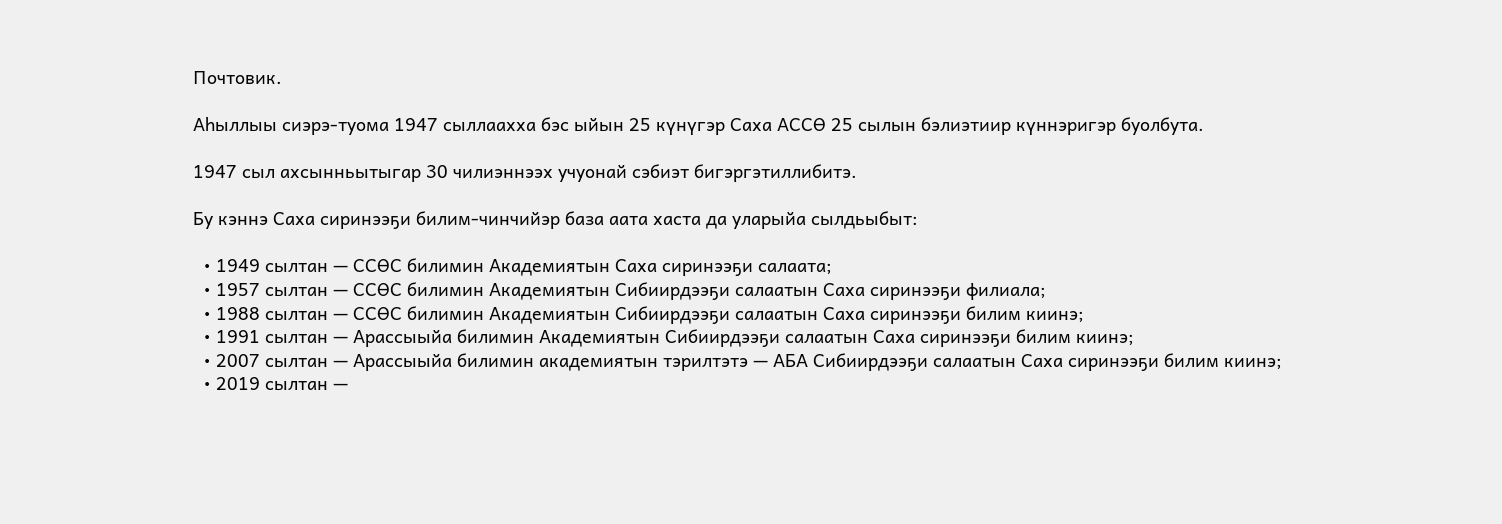Почтовик.

Аһыллыы сиэрэ-туома 1947 сыллаахха бэс ыйын 25 күнүгэр Саха АССӨ 25 сылын бэлиэтиир күннэригэр буолбута.

1947 сыл ахсынньытыгар 30 чилиэннээх учуонай сэбиэт бигэргэтиллибитэ.

Бу кэннэ Саха сиринээҕи билим-чинчийэр база аата хаста да уларыйа сылдьыбыт:

  • 1949 сылтан — ССӨС билимин Академиятын Саха сиринээҕи салаата;
  • 1957 сылтан — ССӨС билимин Академиятын Сибиирдээҕи салаатын Саха сиринээҕи филиала;
  • 1988 сылтан — ССӨС билимин Академиятын Сибиирдээҕи салаатын Саха сиринээҕи билим киинэ;
  • 1991 сылтан — Арассыыйа билимин Академиятын Сибиирдээҕи салаатын Саха сиринээҕи билим киинэ;
  • 2007 сылтан — Арассыыйа билимин академиятын тэрилтэтэ — АБА Сибиирдээҕи салаатын Саха сиринээҕи билим киинэ;
  • 2019 сылтан —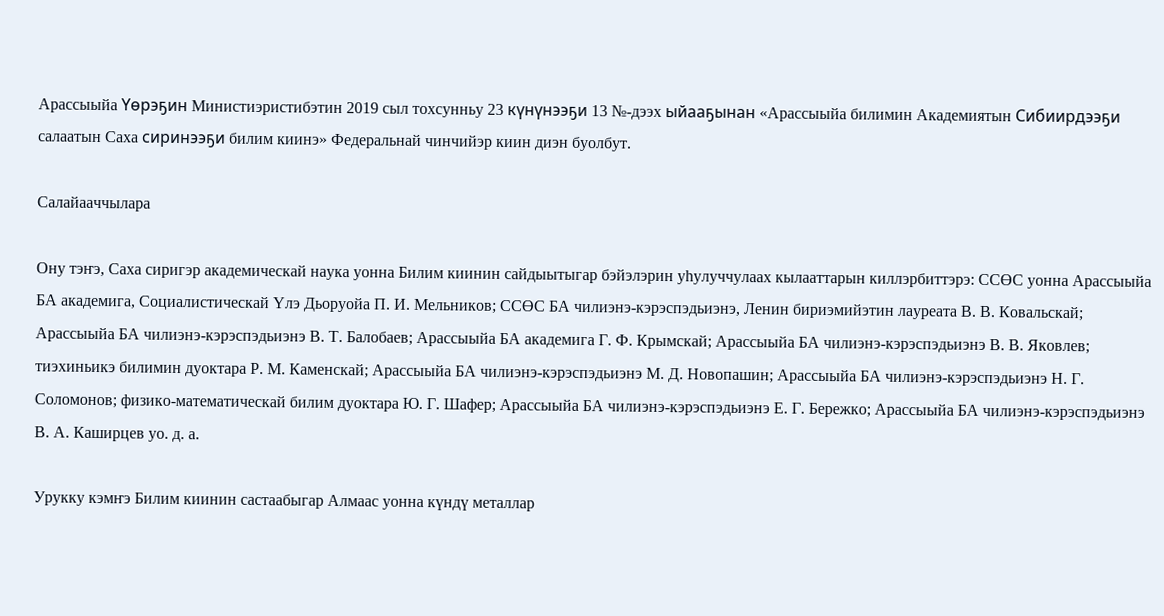Арассыыйа Үөрэҕин Министиэристибэтин 2019 сыл тохсунньу 23 күнүнээҕи 13 №-дээх ыйааҕынан «Арассыыйа билимин Академиятын Сибиирдээҕи салаатын Саха сиринээҕи билим киинэ» Федеральнай чинчийэр киин диэн буолбут.

Салайааччылара

Ону тэҥэ, Саха сиригэр академическай наука уонна Билим киинин сайдыытыгар бэйэлэрин уһулуччулаах кылааттарын киллэрбиттэрэ: ССӨС уонна Арассыыйа БА академига, Социалистическай Үлэ Дьоруойа П. И. Мельников; ССӨС БА чилиэнэ-кэрэспэдьиэнэ, Ленин бириэмийэтин лауреата В. В. Ковальскай; Арассыыйа БА чилиэнэ-кэрэспэдьиэнэ В. Т. Балобаев; Арассыыйа БА академига Г. Ф. Крымскай; Арассыыйа БА чилиэнэ-кэрэспэдьиэнэ В. В. Яковлев; тиэхиньикэ билимин дуоктара Р. М. Каменскай; Арассыыйа БА чилиэнэ-кэрэспэдьиэнэ М. Д. Новопашин; Арассыыйа БА чилиэнэ-кэрэспэдьиэнэ Н. Г. Соломонов; физико-математическай билим дуоктара Ю. Г. Шафер; Арассыыйа БА чилиэнэ-кэрэспэдьиэнэ Е. Г. Бережко; Арассыыйа БА чилиэнэ-кэрэспэдьиэнэ В. А. Каширцев уо. д. а.

Урукку кэмҥэ Билим киинин састаабыгар Алмаас уонна күндү металлар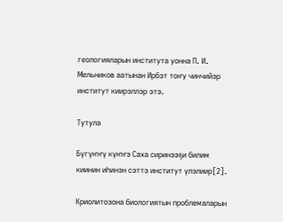геологияларын института уонна П. И. Мельников аатынан Ирбэт тоҥу чинчийэр институт киирэллэр этэ.

Тутула

Бүгүҥҥү күҥҥэ Саха сиринээҕи билим киинин иһинэн сэттэ институт үлэлиир[2].

Криолитозона биологиятын проблемаларын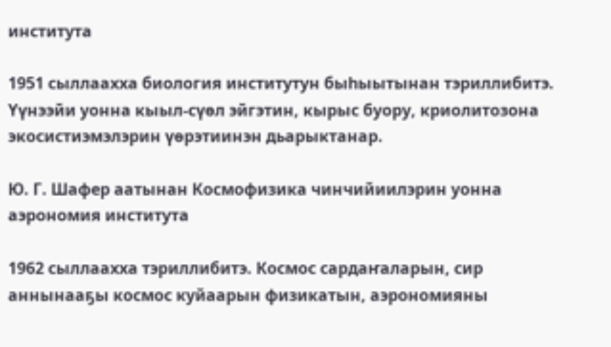института

1951 сыллаахха биология институтун быһыытынан тэриллибитэ. Үүнээйи уонна кыыл-сүөл эйгэтин, кырыс буору, криолитозона экосистиэмэлэрин үөрэтиинэн дьарыктанар.

Ю. Г. Шафер аатынан Космофизика чинчийиилэрин уонна аэрономия института

1962 сыллаахха тэриллибитэ. Космос сардаҥаларын, сир аннынааҕы космос куйаарын физикатын, аэрономияны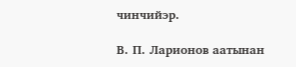чинчийэр.

В. П. Ларионов аатынан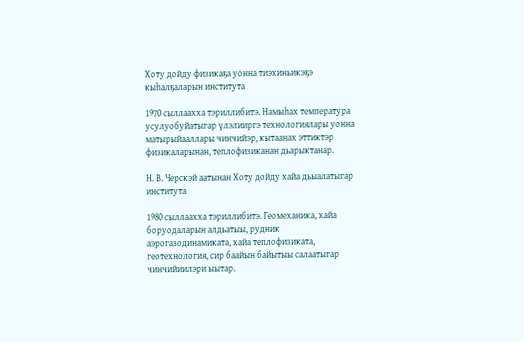Хоту дойду физикаҕа уонна тиэхиньикэҕэ кыһалҕаларын института

1970 сыллаахха тэриллибитэ. Намыһах температура усулуобуйатыгар үлэлииргэ технологиялары уонна матырыйааллары чинчийэр, кытаанах эттиктэр физикаларынан, теплофизиканан дьарыктанар.

Н. В. Черскэй аатынан Хоту дойду хайа дьыалатыгар института

1980 сыллаахха тэриллибитэ. Геомеханика, хайа боруодаларын алдьатыы, рудник аэрогазодинамиката, хайа теплофизиката, геотехнология, сир баайын байытыы салаатыгар чинчийиилэри ыытар.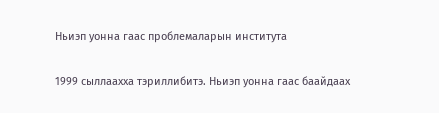Ньиэп уонна гаас проблемаларын института

1999 сыллаахха тэриллибитэ. Ньиэп уонна гаас баайдаах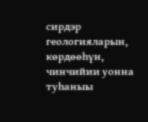сирдэр геологияларын, көрдөөһүн, чинчийии уонна туһаныы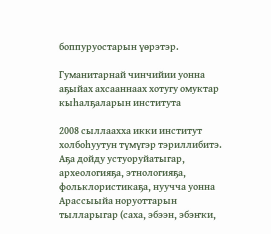боппуруостарын үөрэтэр.

Гуманитарнай чинчийии уонна аҕыйах ахсааннаах хотугу омуктар кыһалҕаларын института

2008 сыллаахха икки институт холбоһуутун түмүгэр тэриллибитэ. Аҕа дойду устуоруйатыгар, археологияҕа, этнологияҕа, фольклористикаҕа, нуучча уонна Арассыыйа норуоттарын тылларыгар (саха, эбээн, эбэҥки,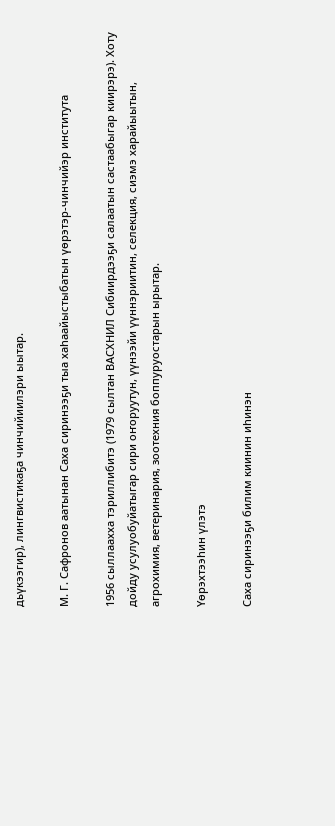дьүкээгир), лингвистикаҕа чинчийиилэри ыытар.

М. Г. Сафронов аатынан Саха сиринээҕи тыа хаһаайыстыбатын үөрэтэр-чинчийэр института

1956 сыллаахха тэриллибитэ (1979 сылтан ВАСХНИЛ Сибиирдээҕи салаатын састаабыгар киирэрэ). Хоту дойду усулуобуйатыгар сири оҥоруутун, үүнээйи үүннэриитин, селекция, сиэмэ харайыытын, агрохимия, ветеринария, зоотехния боппуруостарын ырытар.

Үөрэхтээһин үлэтэ

Саха сиринээҕи билим киинин иһинэн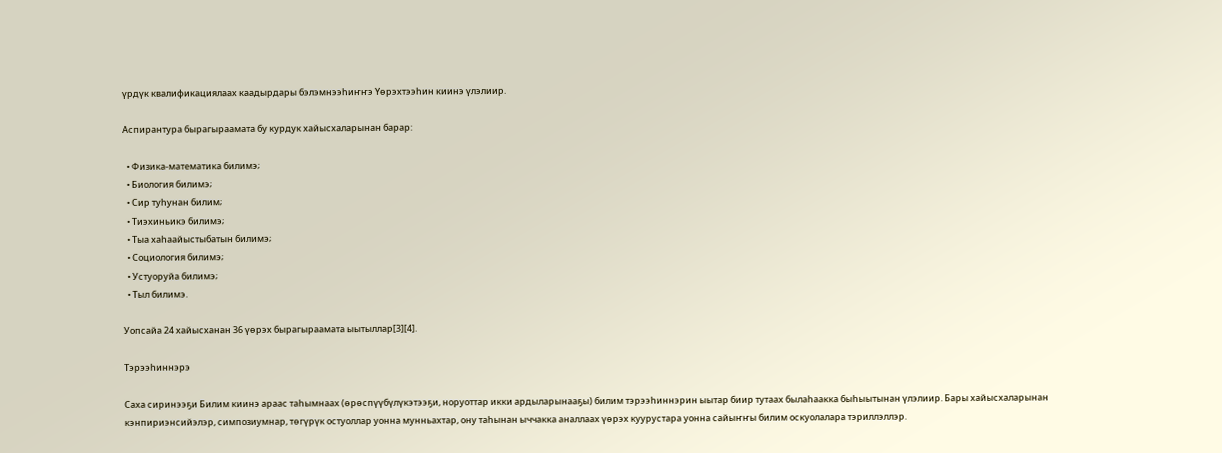үрдүк квалификациялаах каадырдары бэлэмнээһиҥҥэ Үөрэхтээһин киинэ үлэлиир.

Аспирантура бырагыраамата бу курдук хайысхаларынан барар:

  • Физика-математика билимэ;
  • Биология билимэ;
  • Сир туһунан билим;
  • Тиэхиньикэ билимэ;
  • Тыа хаһаайыстыбатын билимэ;
  • Социология билимэ;
  • Устуоруйа билимэ;
  • Тыл билимэ.

Уопсайа 24 хайысханан 36 үөрэх бырагыраамата ыытыллар[3][4].

Тэрээһиннэрэ

Саха сиринээҕи Билим киинэ араас таһымнаах (өрөспүүбүлүкэтээҕи, норуоттар икки ардыларынааҕы) билим тэрээһиннэрин ыытар биир тутаах былаһаакка быһыытынан үлэлиир. Бары хайысхаларынан кэнпириэнсийэлэр, симпозиумнар, төгүрүк остуоллар уонна мунньахтар, ону таһынан ыччакка аналлаах үөрэх куурустара уонна сайыҥҥы билим оскуолалара тэриллэллэр.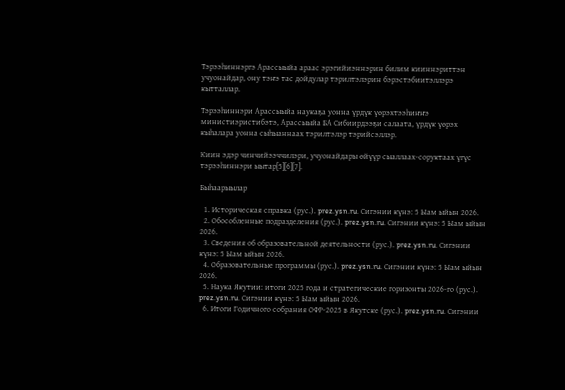Тэрээһиннэргэ Арассыыйа араас эрэгийиэннэрин билим кииннэриттэн учуонайдар, ону тэҥэ тас дойдулар тэрилтэлэрин бэрэстэбиитэллэрэ кытталлар.

Тэрээһиннэри Арассыыйа наукаҕа уонна үрдүк үөрэхтээһиҥҥэ министиэристибэтэ, Арассыыйа БА Сибиирдээҕи салаата, үрдүк үөрэх кыһалара уонна сыһыаннаах тэрилтэлэр тэрийсэллэр.

Киин эдэр чинчийээччилэри, учуонайдары өйүүр сыаллаах-соруктаах үгүс тэрээһиннэри ыытар[5][6][7].

Быһаарыылар

  1. Историческая справка (рус.). prez.ysn.ru. Сигэнии күнэ: 5 Ыам ыйын 2026.
  2. Обособленные подразделения (рус.). prez.ysn.ru. Сигэнии күнэ: 5 Ыам ыйын 2026.
  3. Сведения об образовательной деятельности (рус.). prez.ysn.ru. Сигэнии күнэ: 5 Ыам ыйын 2026.
  4. Образовательные программы (рус.). prez.ysn.ru. Сигэнии күнэ: 5 Ыам ыйын 2026.
  5. Наука Якутии: итоги 2025 года и стратегические горизонты 2026-го (рус.). prez.ysn.ru. Сигэнии күнэ: 5 Ыам ыйын 2026.
  6. Итоги Годичного собрания ОФР-2025 в Якутске (рус.). prez.ysn.ru. Сигэнии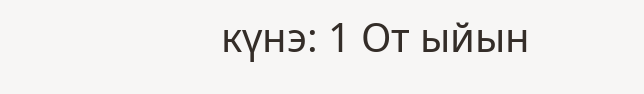күнэ: 1 От ыйын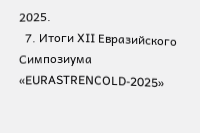2025.
  7. Итоги XII Евразийского Симпозиума «EURASTRENCOLD-2025»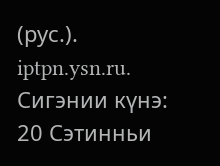(рус.). iptpn.ysn.ru. Сигэнии күнэ: 20 Сэтинньи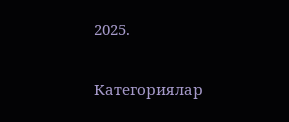2025.

Категориялар